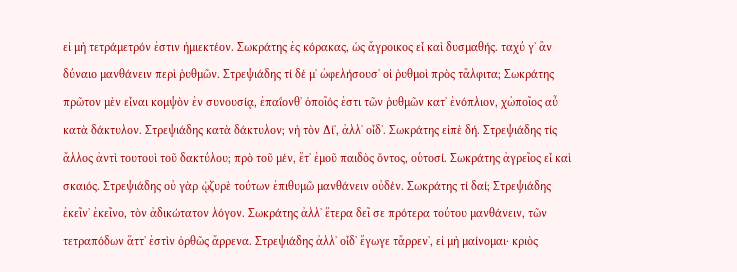εἰ μὴ τετράμετρόν ἐστιν ἡμιεκτέον. Σωκράτης ἐς κόρακας, ὡς ἄγροικος εἶ καὶ δυσμαθής. ταχύ γʼ ἂν δύναιο μανθάνειν περὶ ῥυθμῶν. Στρεψιάδης τί δέ μʼ ὠφελήσουσʼ οἱ ῥυθμοὶ πρὸς τἄλφιτα; Σωκράτης πρῶτον μὲν εἶναι κομψὸν ἐν συνουσίᾳ, ἐπαΐονθʼ ὁποῖός ἐστι τῶν ῥυθμῶν κατʼ ἐνόπλιον, χὠποῖος αὖ κατὰ δάκτυλον. Στρεψιάδης κατὰ δάκτυλον; νὴ τὸν Δίʼ, ἀλλʼ οἶδʼ. Σωκράτης εἰπὲ δή. Στρεψιάδης τίς ἄλλος ἀντὶ τουτουὶ τοῦ δακτύλου; πρὸ τοῦ μέν, ἔτʼ ἐμοῦ παιδὸς ὄντος, οὑτοσί. Σωκράτης ἀγρεῖος εἶ καὶ σκαιός. Στρεψιάδης οὐ γὰρ ᾠζυρὲ τούτων ἐπιθυμῶ μανθάνειν οὐδέν. Σωκράτης τί δαί; Στρεψιάδης ἐκεῖνʼ ἐκεῖνο, τὸν ἀδικώτατον λόγον. Σωκράτης ἀλλʼ ἕτερα δεῖ σε πρότερα τούτου μανθάνειν, τῶν τετραπόδων ἅττʼ ἐστὶν ὀρθῶς ἄρρενα. Στρεψιάδης ἀλλʼ οἶδʼ ἔγωγε τἄρρενʼ, εἰ μὴ μαίνομαι· κριὸς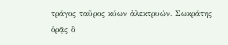τράγος ταῦρος κύων ἀλεκτρυών. Σωκράτης ὁρᾷς ὃ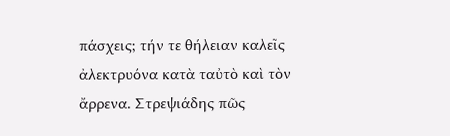πάσχεις; τήν τε θήλειαν καλεῖς ἀλεκτρυόνα κατὰ ταὐτὸ καὶ τὸν ἄρρενα. Στρεψιάδης πῶς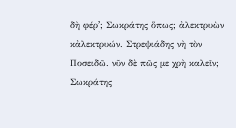δὴ φέρʼ; Σωκράτης ὅπως; ἀλεκτρυὼν κἀλεκτρυών. Στρεψιάδης νὴ τὸν Ποσειδῶ. νῦν δὲ πῶς με χρὴ καλεῖν; Σωκράτης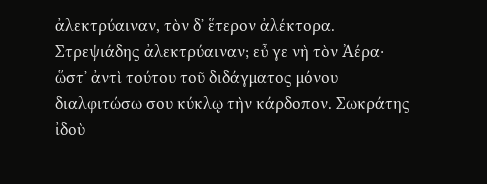ἀλεκτρύαιναν, τὸν δʼ ἕτερον ἀλέκτορα. Στρεψιάδης ἀλεκτρύαιναν; εὖ γε νὴ τὸν Ἀέρα· ὥστʼ ἀντὶ τούτου τοῦ διδάγματος μόνου διαλφιτώσω σου κύκλῳ τὴν κάρδοπον. Σωκράτης ἰδοὺ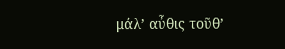μάλʼ αὖθις τοῦθʼ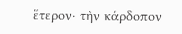ἕτερον· τὴν κάρδοπον